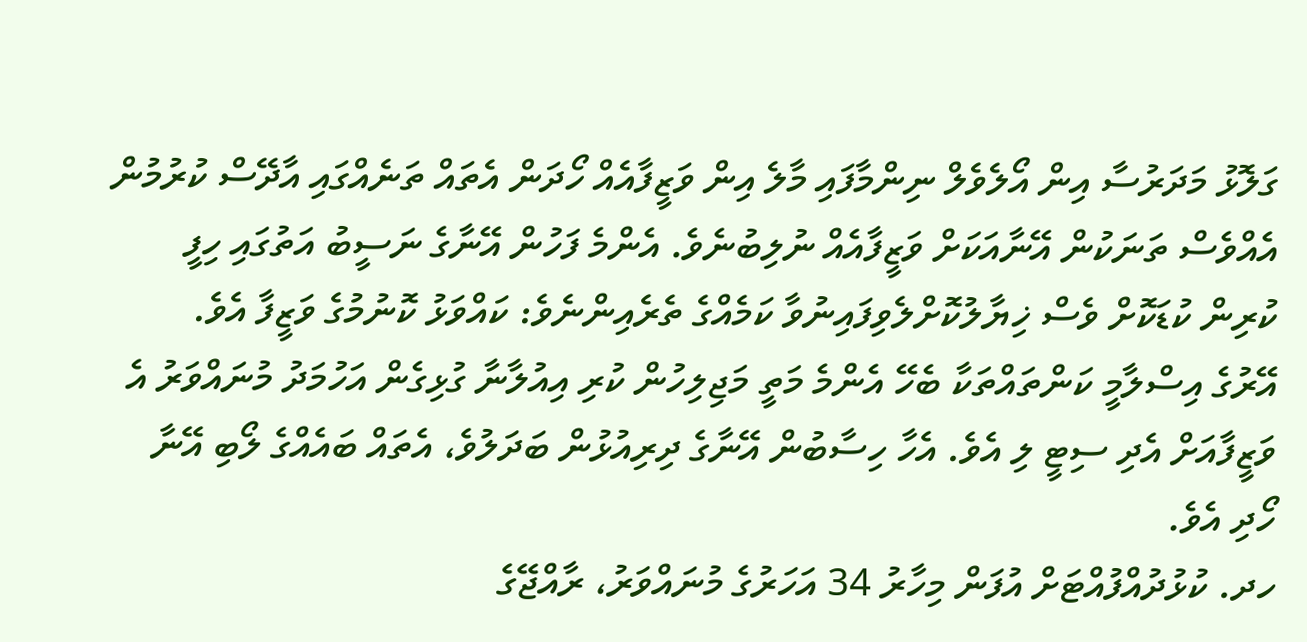ގަލޮޅު މަދަރުސާ އިން އޯލެވެލް ނިންމާފައި މާލެ އިން ވަޒީފާއެއް ހޯދަން އެތައް ތަނެއްގައި އާދޭސް ކުރުމުން އެއްވެސް ތަނަކުން އޭނާއަކަށް ވަޒީފާއެއް ނުލިބުނެވެ. އެންމެ ފަހުން އޭނާގެ ނަސީބު އަތުގައި ހިފީ ކުރިން ކުޑަކޮށް ވެސް ޚިޔާލުކޮށްލެވިފައިނުވާ ކަމެއްގެ ތެރެއިންނެވެ: ކައްވަޅު ކޮނުމުގެ ވަޒީފާ އެވެ.
އޭރުގެ އިސްލާމީ ކަންތައްތަކާ ބެހޭ އެންމެ މަތީ މަޖިލިހުން ކުރި އިއުލާނާ ގުޅިގެން އަހުމަދު މުނައްވަރު އެ ވަޒީފާއަށް އެދި ސިޓީ ލި އެވެ. އެހާ ހިސާބުން އޭނާގެ ދިރިއުޅުން ބަދަލުވެ، އެތައް ބައެއްގެ ލޯބި އޭނާ ހޯދި އެވެ.
ހދ. ކުޅުދުއްފުއްޓަށް އުފަން މިހާރު 34 އަހަރުގެ މުނައްވަރު، ރާއްޖޭގެ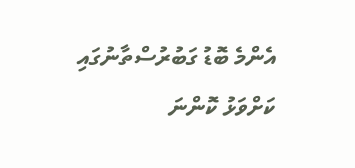އެންމެ ބޮޑު ގަބުރުސްތާނުގައި ކަށްވަޅު ކޮންނަ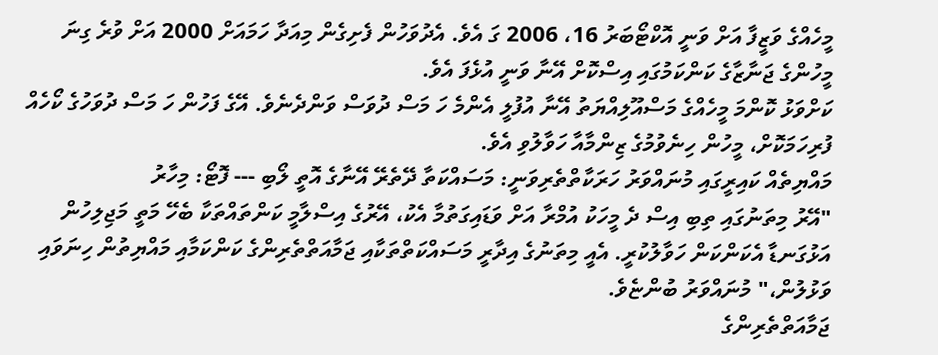މީހެއްގެ ވަޒީފާ އަށް ވަނީ އޮކްޓޯބަރު 16، 2006 ގަ އެވެ. އެދުވަހުން ފެށިގެން މިއަދާ ހަމައަށް 2000 އަށް ވުރެ ގިނަ މީހުންގެ ޖަނާޒާގެ ކަންކަމުގައި އިސްކޮށް އޭނާ ވަނީ އުޅެފަ އެވެ.
ކަށްވަޅު ކޮންމަ މީހެއްގެ މަސްއޫލިއްޔަތު އޭނާ އުފުލީ އެންމެ ހަ މަސް ދުވަސް ވަންދެނެވެ. އޭގެ ފަހުން ހަ މަސް ދުވަހުގެ ކޯހެއް ފުރިހަމަކޮށް، މީހުން ހިނެވުމުގެ ޒިންމާއާ ހަވާލުވި އެވެ.
މައްޔިތެއް ކައިރީގައި މުނައްވަރު ހަރަކާތްތެރިވަނީ: މަސައްކަތާ ދޭތެރޭ އޭނާގެ އޮތީ ލޯބި --- ފޮޓޯ: މިހާރު
"އޭރު މިތަނުގައި ތިބި އިސް ދެ މީހަކު އުމްރާ އަށް ވަޑައިގަތުމާ އެކު، އޭރުގެ އިސްލާމީ ކަންތައްތަކާ ބެހޭ މަތީ މަޖިލިހުން އަޅުގަނޑާ އެކަންކަން ހަވާލުކުރީ. އެއީ މިތަނުގެ އިދާރީ މަސައްކަތްތަކާއި ޖަމާއަތްތެރިންގެ ކަންކަމާއި މައްޔިތުން ހިނަވައި ވަޅުލުން،" މުނައްވަރު ބުންޏެވެ.
ޖަމާއަތްތެރިންގެ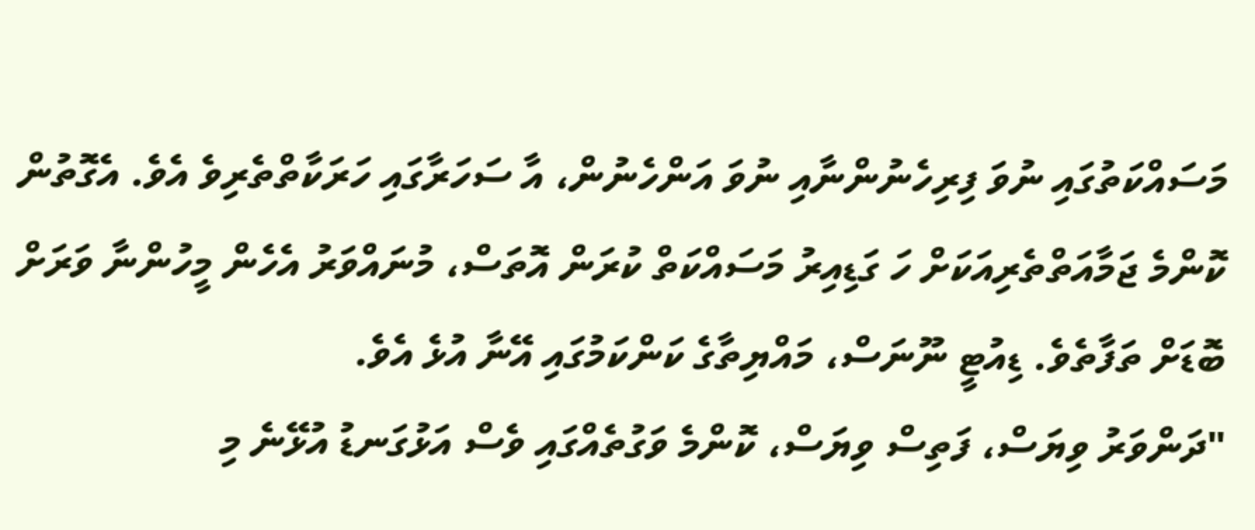މަސައްކަތުގައި ނުވަ ފިރިހެނުންނާއި ނުވަ އަންހެނުން، އާ ސަހަރާގައި ހަރަކާތްތެރިވެ އެވެ. އެގޮތުން ކޮންމެ ޖަމާއަތްތެރިއަކަށް ހަ ގަޑިއިރު މަސައްކަތް ކުރަން އޮތަސް، މުނައްވަރު އެހެން މީހުންނާ ވަރަށް ބޮޑަށް ތަފާތެވެ. ޑިއުޓީ ނޫނަސް، މައްޔިތާގެ ކަންކަމުގައި އޭނާ އުޅެ އެވެ.
"ދަންވަރު ވިޔަސް، ފަތިސް ވިޔަސް، ކޮންމެ ވަގުތެއްގައި ވެސް އަޅުގަނޑު އުޅޭނެ މި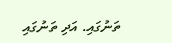ތަނުގައި. އަދި ތަނުގައި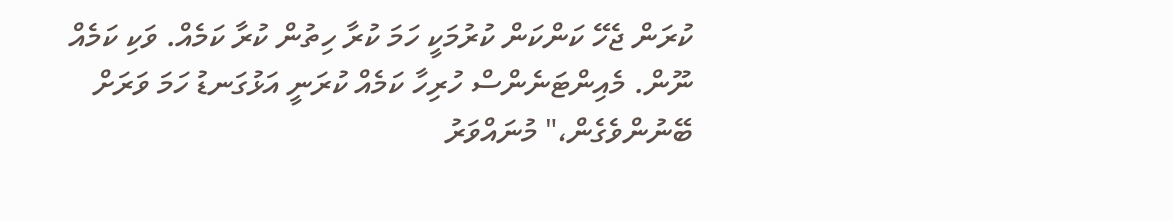ކުރަން ޖެހޭ ކަންކަން ކުރުމަކީ ހަމަ ކުރާ ހިތުން ކުރާ ކަމެއް. ވަކި ކަމެއް ނޫން. މެއިންޓަނެންސް ހުރިހާ ކަމެއް ކުރަނީ އަޅުގަނޑު ހަމަ ވަރަށް ބޭނުންވެގެން،" މުނައްވަރު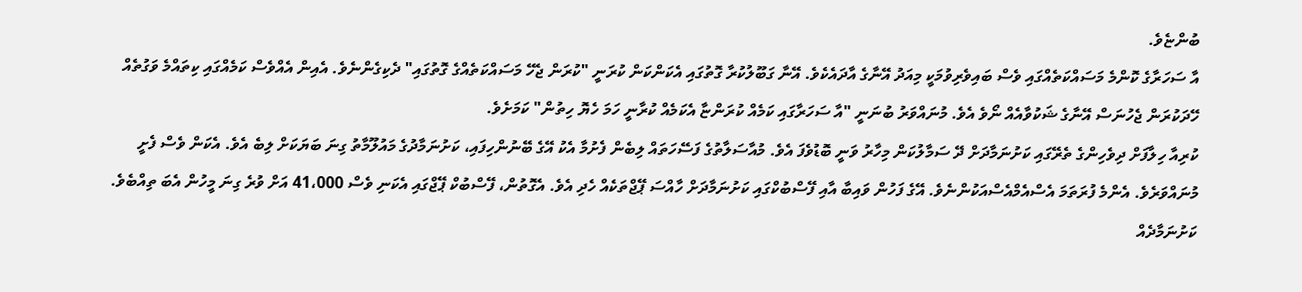ބުންޏެވެ.
އާ ސަހަރާގެ ކޮންމެ މަސައްކަތެއްގައި ވެސް ބައިވެރިވުމަކީ މިއަދު އޭނާގެ އާދައެކެވެ. އޭނާ ގަބޫލުކުރާ ގޮތުގައި އެކަންކަން ކުރަނީ "ކުރަން ޖެހޭ މަސައްކަތެއްގެ ގޮތުގައި" ދެކިގެންނެވެ. އެއިން އެއްވެސް ކަމެއްގައި ކިތައްމެ ވަގުތެއް ހޭދަކުރަން ޖެހުނަސް އޭނާގެ ޝަކުވާއެއް ނޯވެ އެވެ. މުނައްވަރު ބުނަނީ "އާ ސަހަރާގައި ކަމެއް ކުރަންޏާ އެކަމެއް ކުރާނީ ހަމަ ހެޔޮ ހިތުން" ކަމަށެވެ.
ކުރިއާ ހިލާފަށް ދިވެހިންގެ ތެރޭގައި ކަށުނަމާދަށް ދޭ ސަމާލުކަން މިހާރު ވަނީ ބޮޑުވެފަ އެވެ. މުއާސަލާތުގެ ފަސޭހަތައް ލިބެން ފެށުމާ އެކު އޭގެ ބޭނުންހިފައި، ކަށުނަމާދުގެ މައުލޫމާތު ގިނަ ބަޔަކަށް ލިބެ އެވެ. އެކަން ވެސް ފެށީ މުނައްވަރެވެ. އެންމެ ފުރަތަމަ އެސްއެމްއެސްއަކުންނެވެ. އޭގެ ފަހުން ވައިބާ އާއި ފޭސްބުކްގައި ކަށުނަމާދަށް ހާއްސަ ޕޭޖްތަކެއް ހެދި އެވެ. އެގޮތުން، ފޭސްބުކް ޕޭޖްގައި އެކަނި ވެސް 41،000 އަށް ވުރެ ގިނަ މީހުން އެބަ ތިއްބެވެ. ކަށުނަމާދެއް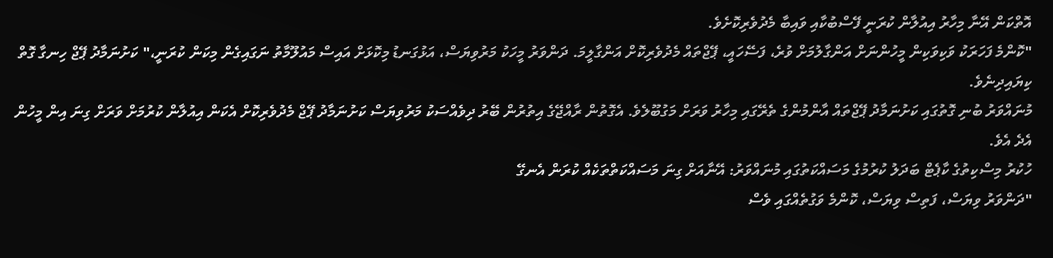އޮތްކަން އޭނާ މިހާރު އިއުލާން ކުރަނީ ފޭސްބުކާއި ވައިބާ މެދުވެރިކޮށެވެ.
"ކޮންމެ ފަހަރަކު ވަކިވަކިން މީހުންނަށް އަންގާލުމަށް ވުރެ، ފަސޭހައީ، ޕޭޖްތައް މެދުވެރިކޮށް އަންގާލީމަ. ދަންވަރު މީހަކު މަރުވިޔަސް، އަޅުގަނޑު މިކޮޅަށް އައިސް މައުލޫމާތު ނަގައިގެން މިކަން ކުރަނީ،" ކަށުނަމާދު ޕޭޖް ހިނގާ ގޮތް ކިޔައިދިނެވެ.
މުނައްވަރު ބުނި ގޮތުގައި ކަށުނަމާދު ޕޭޖްތައް އާންމުންގެ ތެރޭގައި މިހާރު ވަރަށް މަގުބޫލެވެ. އެގޮތުން ރާއްޖޭގެ އިތުރުން ބޭރު ދިވެއްސަކު މަރުވިޔަސް ކަށުނަމާދު ޕޭޖް މެދުވެރިކޮށް އެކަން އިއުލާން ކުރުމަށް ވަރަށް ގިނަ އިން މީހުން އެދެ އެވެ.
ހުކުރު މިސްކިތުގެ ކާޕެޓް ބަދަލު ކުރުމުގެ މަސައްކަތުގައި މުނައްވަރު: އޭނާއަށް ގިނަ މަސައްކަތްތަކެއް ކުރަން އެނގޭ
"ދަންވަރު ވިޔަސް، ފަތިސް ވިޔަސް، ކޮންމެ ވަގުތެއްގައި ވެސް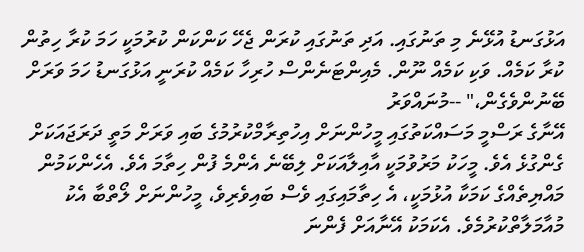އަޅުގަނޑު އުޅޭނެ މި ތަނުގައި. އަދި ތަނުގައި ކުރަން ޖެހޭ ކަންކަން ކުރުމަކީ ހަމަ ކުރާ ހިތުން ކުރާ ކަމެއް. ވަކި ކަމެއް ނޫން. މެއިންޓަނެންސް ހުރިހާ ކަމެއް ކުރަނީ އަޅުގަނޑު ހަމަ ވަރަށް ބޭނުންވެގެން،" --މުނައްވަރު
އޭނާގެ ރަސްމީ މަސައްކަތުގައި މީހުންނަށް އިހުތިރާމްކުރުމުގެ ބައި ވަރަށް މަތީ ދަރަޖައަކަށް ގެންގުޅެ އެވެ. މީހަކު މަރުވުމަކީ އާއިލާއަކަށް ލިބޭނެ އެންމެ ފުން ހިތާމަ އެވެ. އެހެންކަމުން މައްޔިތެއްގެ ކަމަކާ އުޅުމަކީ، އެ ހިތާމައިގައި ވެސް ބައިވެރިވެ، މީހުންނަށް ލޯތްބާ އެކު މުއާމަލާތްކުރުމެވެ. އެކަމަކު އޭނާއަށް ފެންނަ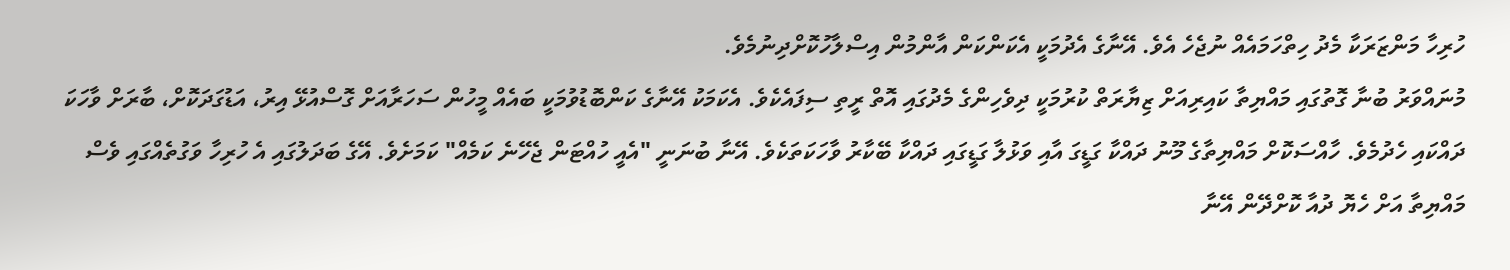ހުރިހާ މަންޒަރަކާ މެދު ހިތްހަމައެއް ނުޖެހެ އެވެ. އޭނާގެ އެދުމަކީ އެކަންކަން އާންމުން އިސްލާހުކޮށްދިނުމެވެ.
މުނައްވަރު ބުނާ ގޮތުގައި މައްޔިތާ ކައިރިއަށް ޒިޔާރަތް ކުރުމަކީ ދިވެހިންގެ މެދުގައި އޮތް ރީތި ސިފައެކެވެ. އެކަމަކު އޭނާގެ ކަންބޮޑުވުމަކީ ބައެއް މީހުން ސަހަރާއަށް ގޮސްއުޅޭ އިރު، އަޑުގަދަކޮށް، ބާރަށް ވާހަކަ ދައްކައި ހެދުމެވެ. ހާއްސަކޮށް މައްޔިތާގެ މޫނު ދައްކާ ގަޑީގަ އާއި ވަޅުލާ ގަޑީގައި ދައްކާ ބޭކާރު ވާހަކަތަކެވެ. އޭނާ ބުނަނީ "އެއީ ހުއްޓަން ޖެހޭނެ ކަމެއް" ކަމަށެވެ. އޭގެ ބަދަލުގައި އެ ހުރިހާ ވަގުތެއްގައި ވެސް މައްޔިތާ އަށް ހެޔޮ ދުއާ ކޮށްދޭން އޭނާ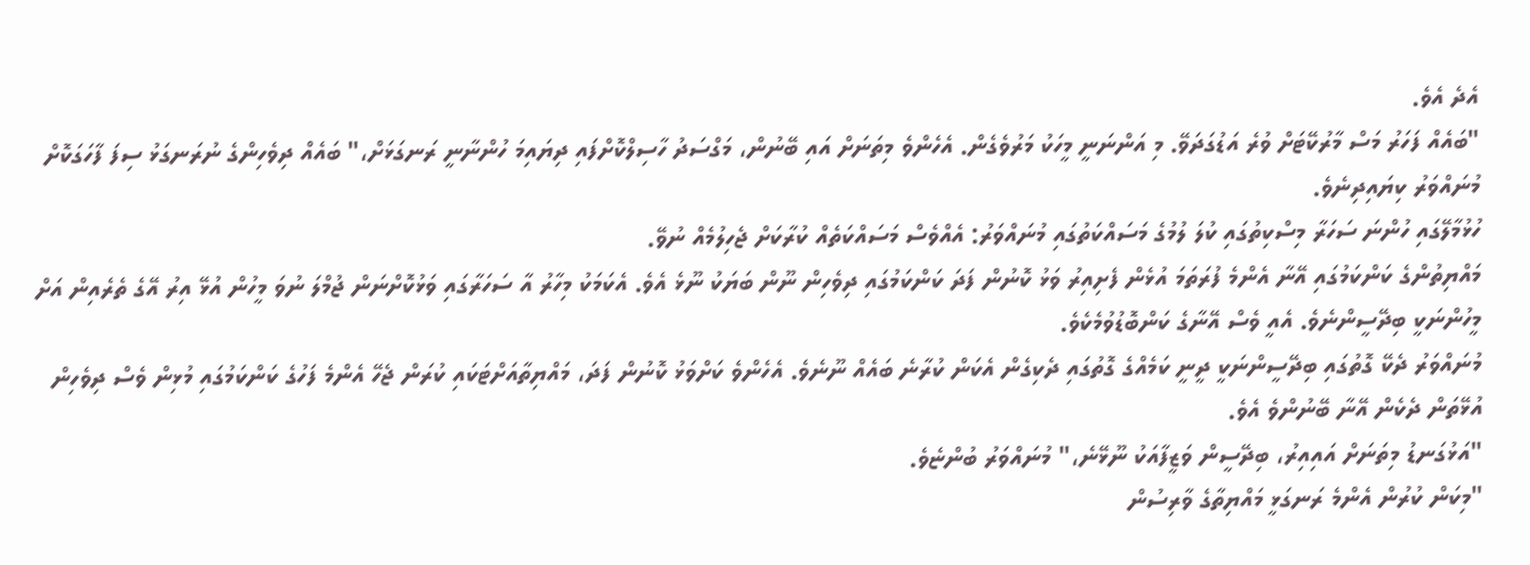އެދެ އެވެ.
"ބައެއް ފަހަރު މަސް މާރުކޭޓަށް ވުރެ އަޑުގަދަވޭ. މި އަންނަނީ މީހަކު މަރުވެގެން. އެހެންވެ މިތަނަށް އައި ބޭނުން، މަގްސަދު ހާސިލްކޮށްފައި ދިޔައިމަ ހުންނާނީ ރަނގަޅަށް،" ބައެއް ދިވެހިންގެ ނުރަނގަޅު ސިފަ ފާހަގަކޮށް މުނައްވަރު ކިޔައިދިނެވެ.
ހުޅުމާލޭގައި ހުންނަ ސަހަރާ މިސްކިތުގައި ކުލަ ލުމުގެ މަސައްކަތުގައި މުނައްވަރު: އެއްވެސް މަސައްކަތެއް ކުރާކަށް ޖެހިލުމެއް ނުވޭ.
މައްޔިތުންގެ ކަންކަމުގައި އޭނާ އެންމެ ފުރަތަމަ އުޅެން ފެށިއިރު ވަޅު ކޮނުން ފަދަ ކަންކަމުގައި ދިވެހިން ނޫން ބަޔަކު ނޫޅެ އެވެ. އެކަމަކު މިހާރު އާ ސަހަރާގައި ވަޅުކޮށްނަން ޖުމްލަ ނުވަ މީހުން އުޅޭ އިރު އޭގެ ތެރެއިން އަށް މީހުންނަކީ ބިދޭސީންނެވެ. އެއީ ވެސް އޭނާގެ ކަންބޮޑުވުމެކެވެ.
މުނައްވަރު ދެކޭ ގޮތުގައި ބިދޭސީންނަކީ ދީނީ ކަމެއްގެ ގޮތުގައި ދެކިގެން އެކަން ކުރާނެ ބައެއް ނޫނެވެ. އެހެންވެ ކަށްވަޅު ކޮނުން ފަދަ، މައްޔިތާއަށްޓަކައި ކުރަން ޖެހޭ އެންމެ ފަހުގެ ކަންކަމުގައި މުޅިން ވެސް ދިވެހިން އުޅޭތަން ދެކެން އޭނާ ބޭނުންވެ އެވެ.
"އަޅުގަނޑު މިތަނަށް އައިއިރު، ބިދޭސީން ވަޒީފާއަކު ނޫޅޭނެ،" މުނައްވަރު ބުންޏެވެ.
"މިކަން ކުރުން އެންމެ ރަނގަޅީ މައްޔިތާގެ ވާރިސުން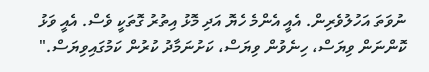ނުވަތަ އަހުލުވެރިން. އެއީ އެންމެ ހެޔޮ އަދި މޮޅު އިތުރު ގޮތަކީ ވެސް. އެއީ ވަޅު ކޮންނަން ވިޔަސް، ހިނެވުން ވިޔަސް، ކަށުނަމާދު ކުރުން ކަމުގައިވިޔަސް."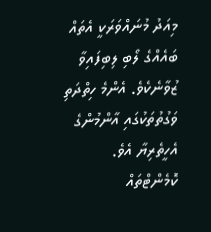މިއަދު މުނައްވަރަކީ އެތައް ބައެއްގެ ލޯބި ލިބިފައިވާ ޒުވާނެކެވެ. އެންމެ ހިތްދަތި ވަގުތުތަކުގައި އާންމުންގެ އެހީތެރިޔާ އެވެ.
ކޮމެންޓްތައް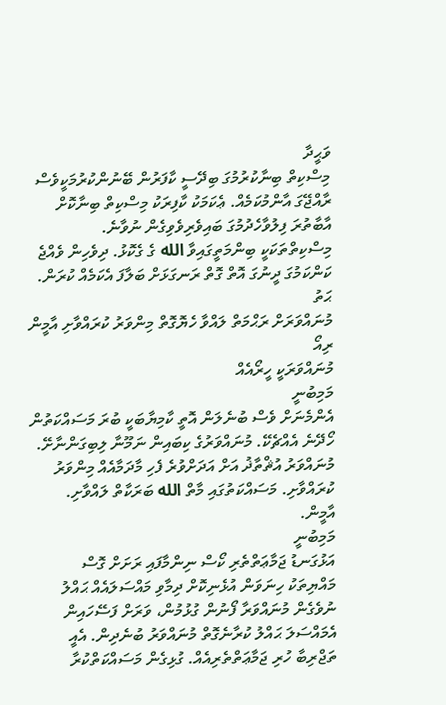ވަޙީދާ
މިސްކިތް ބިނާކުރުމުގަ ބިދޭސީ ކާފަރުން ބޭނުންކުރުމަކީވެސް ރާއްޖޭގަ އާންމުކަމެއް. ޢެކަމަކު ކާފިރަކު މިސްކިތް ބިނާކޮށް އާބާތުރަ ފިލުވާހެދުމުގަ ބައިވެރިވެވިގެން ނުވާނެ. މިސްކިތްތަކަކީ ބިންމަތީގައިވާ الله ގެ ގެކޮޅު. ދިވެހިން ވެއްޖެ ކަންކަމުގަ ދީނުގަ އޮތް ގޮތް ރަނގަޅަށް ބަލާފަ އެކަމެއް ކުރަން.
ޙަތު
މުނައްވަރަށް ރަޙްމަތް ލައްވާ ހެޔޮގޮތް މިންވަރު ކުރައްވާށި އާމީން
ރިއޯ
މުނައްވަރަކީ ހީރޯއެއް
މަމިބުނީ
އެންމެނަށް ވެސް ބުނެލަން އޮތީ ކާމިޔާބަކީ ބުރަ މަސައްކަތުން ހޯދޭނެ އެއްޗެކޭ. މުނައްވަރުގެ ކިބައިން ނަމޫނާ ލިބިގަންނާށޭ. މުނައްވަރު އުޘްތާޛު އަށް އަދަށްވުރެ ފެހި މާދަމާއެއް މިންވަރު ކުރައްވާށި. މަސައްކަތުގައި މާތް الله ބަރަކާތް ލައްވާށި. އާމީން.
މަމިބުނީ
އަޅުގަނޑު ޖަމާޢަތްތެރި ކޯސް ނިންމާފައި ރަށަށް ގޮސް މައްޔިތަކު ހިނަވަން އުޅެނިކޮށް ދިމާވި މައްސަލައެއް ޙައްލު ނުވެގެން މުނައްވަރާ ފޯނުން ގުޅުމުން، ވަރަށް ފަސޭހައިން އެމައްސަލަ ޙައްލު ކުރާނެގޮތް މުނައްވަރު ބުނެދިން. އެއީ ތަޖްރިބާ ހުރި ޖަމާޢަތްތެރިއެއް. ގުޅިގެން މަސައްކަތްކުރާ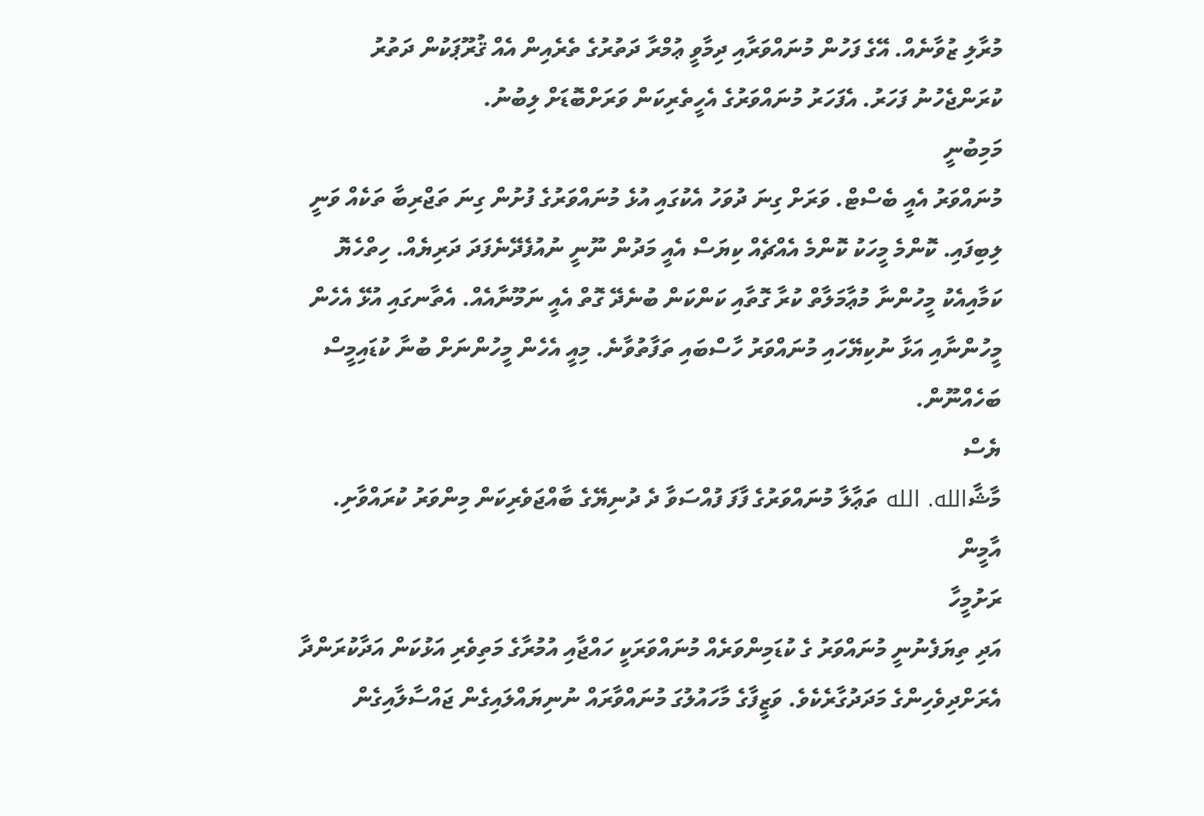މުރާލި ޒުވާނެއް. އޭގެ ފަހުން މުނައްވަރާއި ދިމާވީ ޢުމްރާ ދަތުރުގެ ތެރެއިން އެއް ޤުރޫޕަކުން ދަތުރު ކުރަންޖެހުނު ފަހަރު. އެފަހަރު މުނައްވަރުގެ އެހީތެރިކަން ވަރަށްބޮޑަށް ލިބުނު.
މަމިބުނީ
މުނައްވަރު އެއީ ބެސްޓް. ވަރަށް ގިނަ ދުވަހު އެކުގައި އުޅެ މުނައްވަރުގެ ފުށުން ގިނަ ތަޖްރިބާ ތަކެއް ވަނީ ލިބިފައި. ކޮންމެ މީހަކު ކޮންމެ އެއްޗެއް ކިޔަސް އެއީ މަދުން ނޫނީ ނުއުފެދޭނެފަދަ ދަރިޔެއް. ހިތްހެޔޮ ކަމާއިއެކު މީހުންނާ މުޢާމަލާތް ކުރާ ގޮތާއި ކަންކަން ބުނެދޭ ގޮތް އެއީ ނަމޫނާއެއް. އެތާނގައި އުޅޭ އެހެން މީހުންނާއި އަޅާ ނުކިޔޭހައި މުނައްވަރު ހާސްބައި ތަފާތުވާނެ. މިއީ އެހެން މީހުންނަށް ބުނާ ކުޑައިމީސް ބަހެއްނޫން.
ޔެސް
މާޝާالله. الله ތަޢާލާ މުނައްވަރުގެ ފާފަ ފުއްސަވާ ދެ ދުނިޔޭގެ ބާއްޖަވެރިކަން މިންވަރު ކުރައްވާށި. އާމީން
ރަށުމީހާ
އަދި ތިޔަފެނުނީ މުނައްވަރު ގެ ކުޑަމިންވަރެއް މުނައްވަރަކީ ހައްޖާއި އުމުރާގެ މަތިވެރި އަޅުކަން އަދާކުރަންދާ އެރަށްދިވެހިންގެ މަދަދުގާރެކެވެ. ވަޒީފާގެ މާހައުލުގަ މުނައްވާރައް ނުނިޔައްލައިގެން ޖައްސާލާއިގެން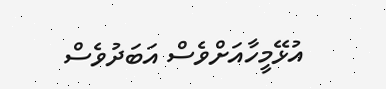އުޅޭމީހާއަށްވެސް އަބަދުވެސް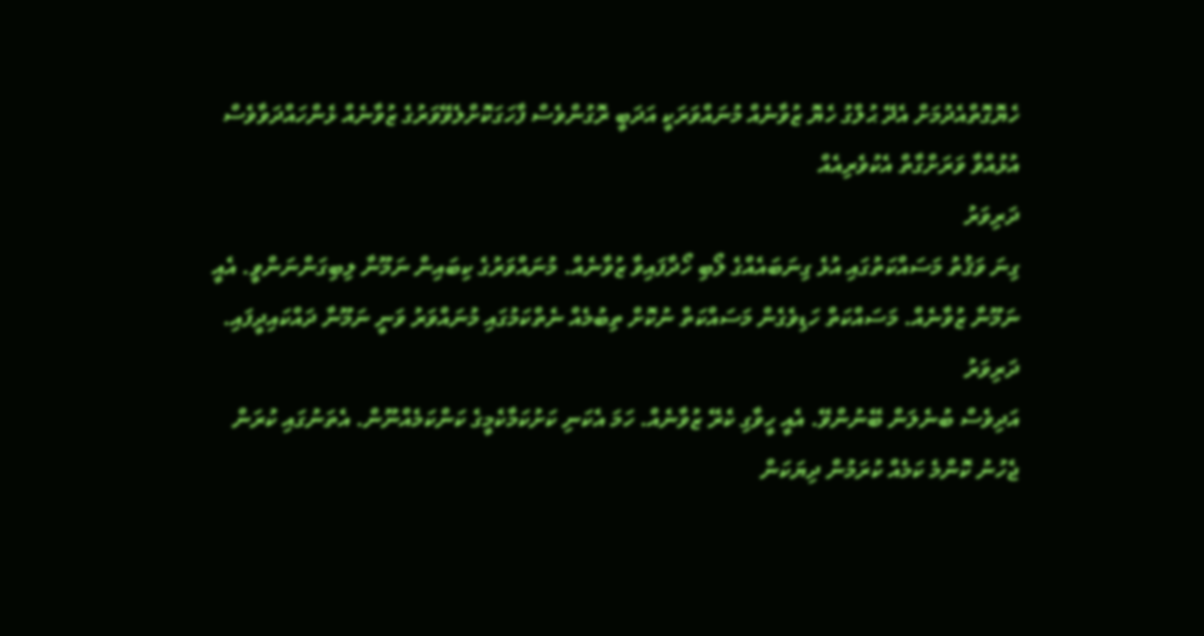ހެޔޮގޮތްއެދުމަށް އެދޭ ޙުލްގު ހެޔޮ ޒުވާނެއް މުނައްވަރަކީ އަދަބީ ރޮގުންވެސް ފާހަގަކޮށްލެވޭވަރުގެ ޒުވާނެއް ޅެންހައްދަވާވެސް އުޅުއްވާ ވަރަށްގާތް އެކުވެރިއެއް
ދަރިވަރު
ގިނަ ވަޤުތު މަސައްކަތުގައި އުޅެ ގިނަބައެއްގެ ލޯބި ހޯދާފައިވާ ޒުވާނެއް. މުނައްވަރުގެ ކިބައިން ނަމޫނާ ލިބިގަންނަންވީ. އެއީ ނަމޫނާ ޒުވާނެއް. މަސައްކަތް ހަޑިވެގެން މަސައްކަތް ނުކޮށް ތިބުމެއް ނެތްކަމުގައި މުނައްވަރު ވަނީ ނަމޫނާ ދައްކައިދީފައި.
ދަރިވަރު
އަދިވެސް ބުނެލަން ބޭނުންވޭ. އެއީ ހީވާގި ކެރޭ ޒުވާނެއް. ހަމަ އެކަނި ކަށުކަމާކެމީގެ ކަންކަމެއްނޫން. އެތަނުގައި ކުރަން ޖެހުނު ކޮންމެ ކަމެއް ކުރަމުން ދިޔަކަން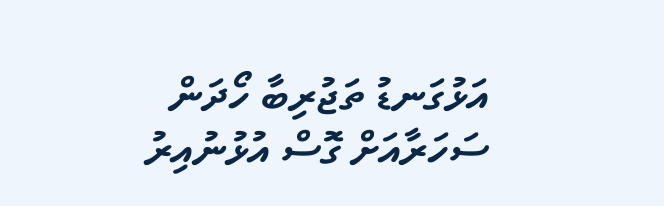އަޅުގަނޑު ތަޖުރިބާ ހޯދަން ސަހަރާއަށް ގޮސް އުޅުނުއިރު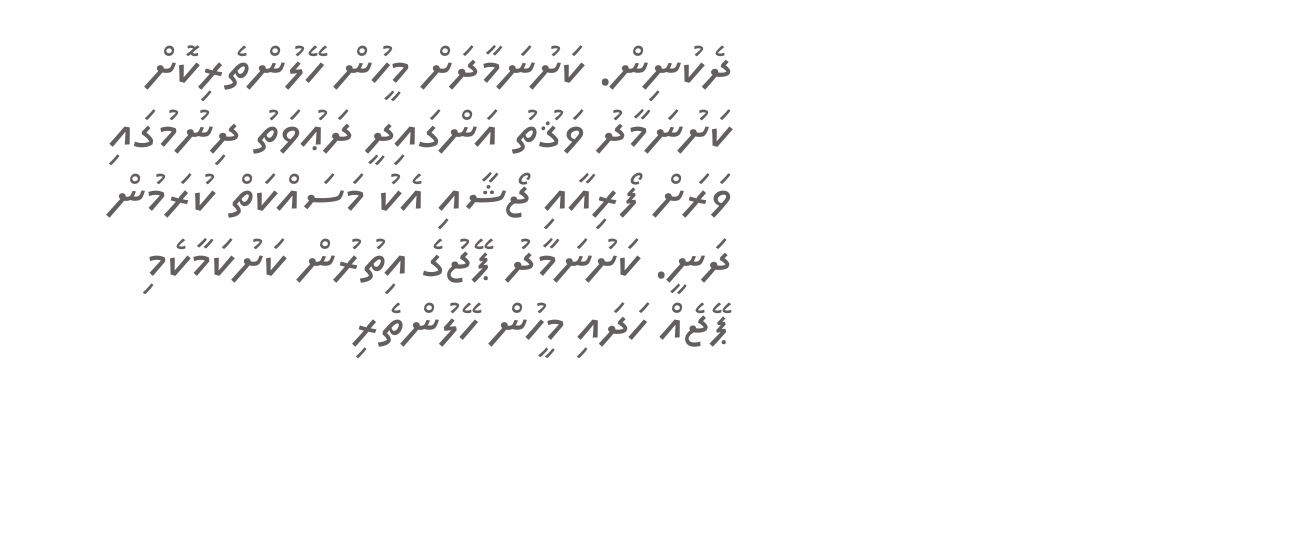ދެކުނިން. ކަށުނަމާދަށް މީހުން ހޭލުންތެރިކޮށް ކަށުނަމާދު ވަޤުތު އަންގައިދީ ދަޢުވަތު ދިނުމުގައި ވަރަށް ފޯރިއާއި ޖޯޝާއި އެކު މަސައްކަތް ކުރަމުން ދަނީ. ކަށުނަމާދު ޕޭޖުގެ އިތުރުން ކަށުކަމާކެމި ޕޭޖެއް ހަދައި މީހުން ހޭލުންތެރި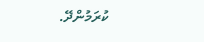ކުރަމުންދޭ.